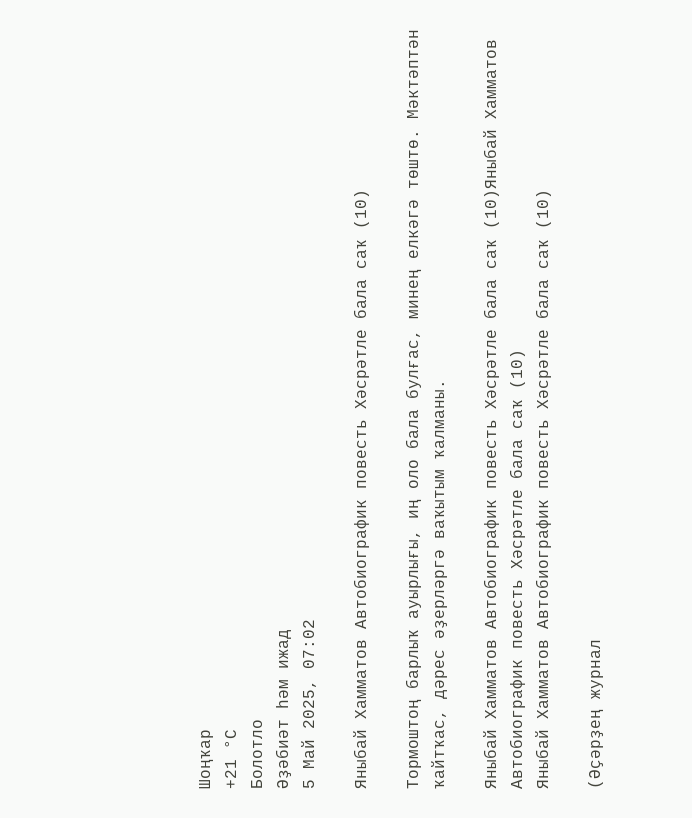Шоңҡар
+21 °С
Болотло
Әҙәбиәт һәм ижад
5 Май 2025, 07:02

Яныбай Хамматов Автобиографик повесть Хәсрәтле бала саҡ (10)

Тормоштоң барлыҡ ауырлығы, иң оло бала булғас, минең елкәгә төштө. Мәктәптән ҡайтҡас, дәрес әҙерләргә ваҡытым ҡалманы.

Яныбай Хамматов Автобиографик повесть Хәсрәтле бала саҡ (10)Яныбай Хамматов Автобиографик повесть Хәсрәтле бала саҡ (10)
Яныбай Хамматов Автобиографик повесть Хәсрәтле бала саҡ (10)

(Әҫәрҙең журнал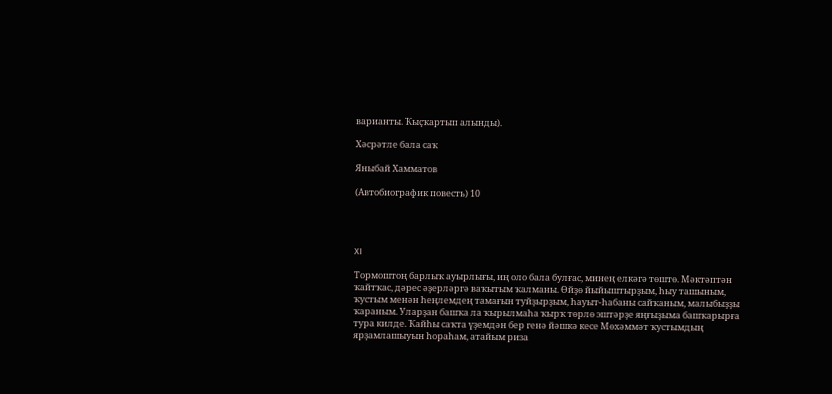варианты. Ҡыҫҡартып алынды).

Хәсрәтле бала саҡ

Яныбай Хамматов

(Автобиографик повесть) 10




XI

Тормоштоң барлыҡ ауырлығы, иң оло бала булғас, минең елкәгә төштө. Мәктәптән ҡайтҡас, дәрес әҙерләргә ваҡытым ҡалманы. Өйҙө йыйыштырҙым, һыу ташыным, ҡустым менән һеңлемдең тамағын туйҙырҙым, һауыт-һабаны сайҡаным, малыбыҙҙы ҡараным. Уларҙан башҡа ла ҡырылмаһа ҡырҡ төрлө эштәрҙе яңғыҙыма башҡарырға тура килде. Ҡайһы саҡта үҙемдән бер генә йәшкә кесе Мөхәммәт ҡустымдың ярҙамлашыуын һораһам, атайым риза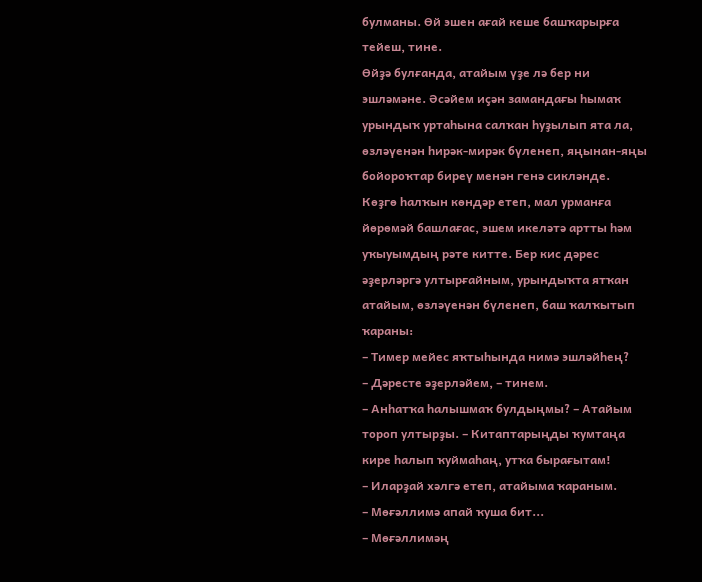булманы. Өй эшен ағай кеше башҡарырға тейеш, тине.
Өйҙә булғанда, атайым үҙе лә бер ни эшләмәне. Әсәйем иҫән замандағы һымаҡ урындыҡ уртаһына салҡан һуҙылып ята ла, өзләүенән һирәк-мирәк бүленеп, яңынан-яңы бойороҡтар биреү менән генә сикләнде.
Көҙгө һалҡын көндәр етеп, мал урманға йөрөмәй башлағас, эшем икеләтә артты һәм уҡыуымдың рәте китте. Бер кис дәрес әҙерләргә ултырғайным, урындыҡта ятҡан атайым, өзләүенән бүленеп, баш ҡалҡытып ҡараны:
– Тимер мейес яҡтыһында нимә эшләйһең?
– Дәресте әҙерләйем, – тинем.
– Анһатҡа һалышмаҡ булдыңмы? – Атайым тороп ултырҙы. – Китаптарыңды ҡумтаңа кире һалып ҡуймаһаң, утҡа бырағытам!
– Иларҙай хәлгә етеп, атайыма ҡараным.
– Мөғәллимә апай ҡуша бит...
– Мөғәллимәң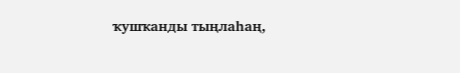ҡушҡанды тыңлаһаң,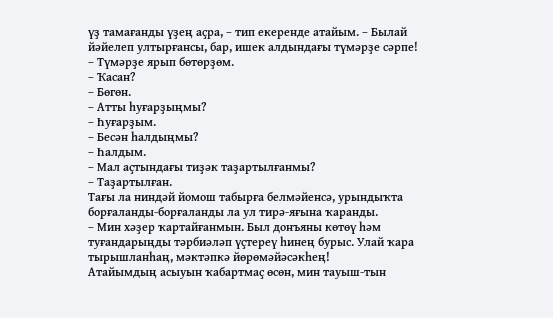үҙ тамағанды үҙең аҫра, – тип екеренде атайым. – Былай йәйелеп ултырғансы, бар, ишек алдындағы түмәрҙе сәрпе!
– Түмәрҙе ярып бөтөрҙөм.
– Ҡасан?
– Бөгөн.
– Атты һуғарҙыңмы?
– Һуғарҙым.
– Бесән һалдыңмы?
– Һалдым.
– Мал аҫтындағы тиҙәк таҙартылғанмы?
– Таҙартылған.
Тағы ла ниндәй йомош табырға белмәйенсә, урындыҡта борғаланды-борғаланды ла ул тирә-яғына ҡаранды.
– Мин хәҙер ҡартайғанмын. Был донъяны көтөү һәм туғандарыңды тәрбиәләп үҫтереү һинең бурыс. Улай ҡара тырышланһаң, мәктәпкә йөрөмәйәсәкһең!
Атайымдың асыуын ҡабартмаҫ өсөн, мин тауыш-тын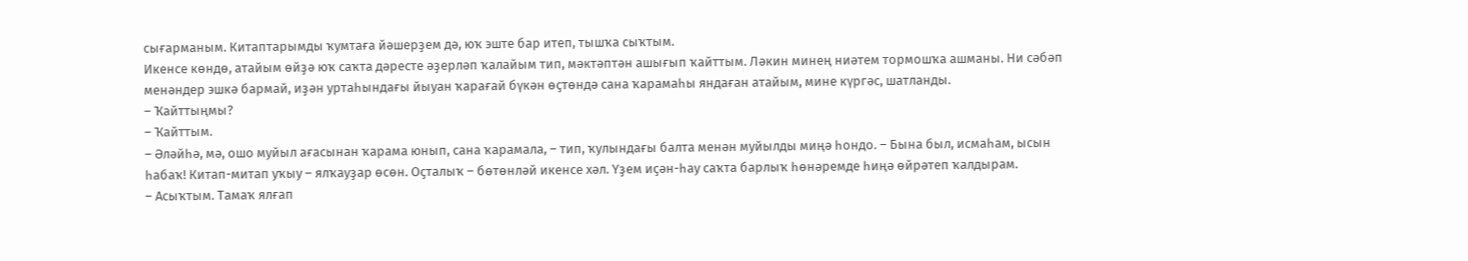сығарманым. Китаптарымды ҡумтаға йәшерҙем дә, юҡ эште бар итеп, тышҡа сыҡтым.
Икенсе көндө, атайым өйҙә юҡ саҡта дәресте әҙерләп ҡалайым тип, мәктәптән ашығып ҡайттым. Ләкин минең ниәтем тормошҡа ашманы. Ни сәбәп менәндер эшкә бармай, иҙән уртаһындағы йыуан ҡарағай бүкән өҫтөндә сана ҡарамаһы яндаған атайым, мине күргәс, шатланды.
– Ҡайттыңмы?
– Ҡайттым.
– Әләйһә, мә, ошо муйыл ағасынан ҡарама юнып, сана ҡарамала, – тип, ҡулындағы балта менән муйылды миңә һондо. – Бына был, исмаһам, ысын һабаҡ! Китап-митап уҡыу – ялҡауҙар өсөн. Оҫталыҡ – бөтөнләй икенсе хәл. Үҙем иҫән-һау саҡта барлыҡ һөнәремде һиңә өйрәтеп ҡалдырам.
– Асыҡтым. Тамаҡ ялғап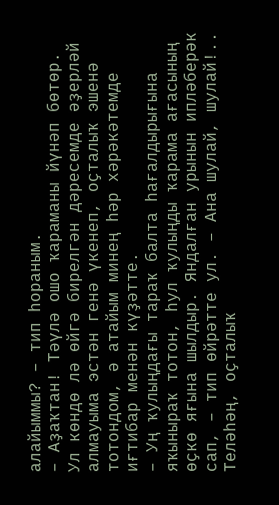алайыммы? – тип һораным.
– Аҙаҡтан! Тәүлә ошо ҡараманы йүнәп бөтөр.
Ул көндө лә өйгә бирелгән дәресемде әҙерләй алмауыма эстән генә үкенеп, оҫталыҡ эшенә тотондом, ә атайым минең һәр хәрәкәтемде иғтибар менән күҙәтте.
– Уң ҡулыңдағы тараҡ балта һағалдырығына яҡыныраҡ тотон, һул ҡулыңды ҡарама ағасының өҫкө яғына шылдыр. Яндалған урынын ипләберәк сап, – тип өйрәтте ул. – Ана шулай, шулай!.. Теләһәң, оҫталыҡ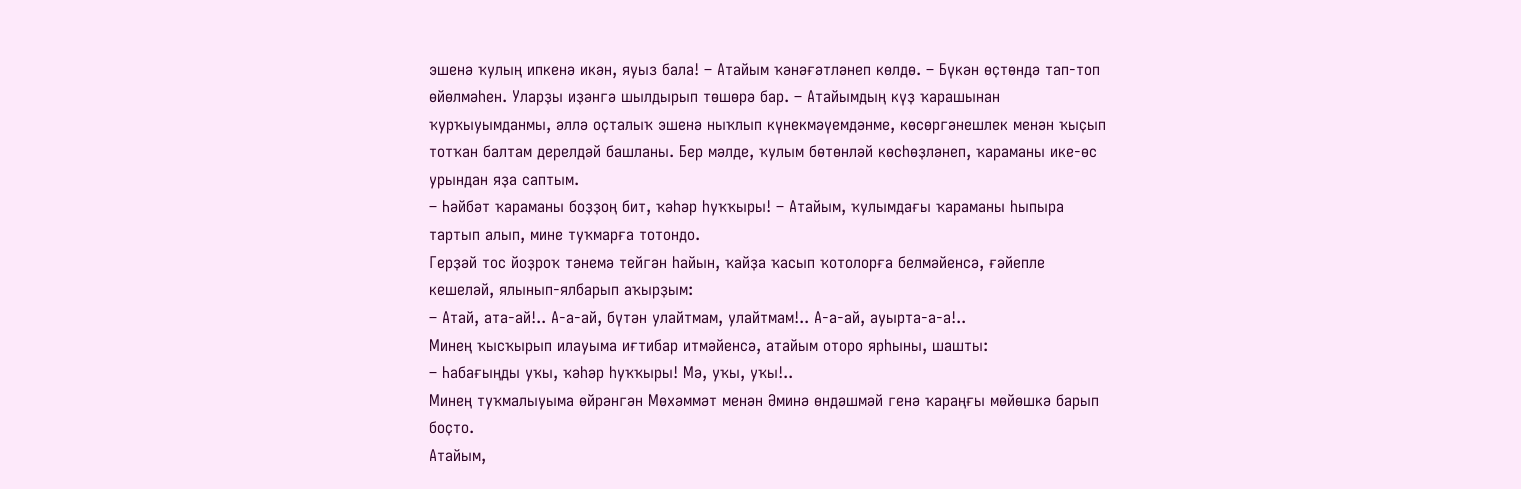эшенә ҡулың ипкенә икән, яуыз бала! – Атайым ҡәнәғәтләнеп көлдө. – Бүкән өҫтөндә тап-топ өйөлмәһен. Уларҙы иҙәнгә шылдырып төшөрә бар. – Атайымдың күҙ ҡарашынан ҡурҡыуымданмы, әллә оҫталыҡ эшенә ныҡлып күнекмәүемдәнме, көсөргәнешлек менән ҡыҫып тотҡан балтам дерелдәй башланы. Бер мәлде, ҡулым бөтөнләй көсһөҙләнеп, ҡараманы ике-өс урындан яҙа саптым.
– Һәйбәт ҡараманы боҙҙоң бит, ҡәһәр һуҡҡыры! – Атайым, ҡулымдағы ҡараманы һыпыра тартып алып, мине туҡмарға тотондо.
Герҙәй тос йоҙроҡ тәнемә тейгән һайын, ҡайҙа ҡасып ҡотолорға белмәйенсә, ғәйепле кешеләй, ялынып-ялбарып аҡырҙым:
– Атай, ата-ай!.. А-а-ай, бүтән улайтмам, улайтмам!.. А-а-ай, ауырта-а-а!..
Минең ҡысҡырып илауыма иғтибар итмәйенсә, атайым оторо ярһыны, шашты:
– Һабағыңды уҡы, ҡәһәр һуҡҡыры! Мә, уҡы, уҡы!..
Минең туҡмалыуыма өйрәнгән Мөхәммәт менән Әминә өндәшмәй генә ҡараңғы мөйөшкә барып боҫто.
Атайым,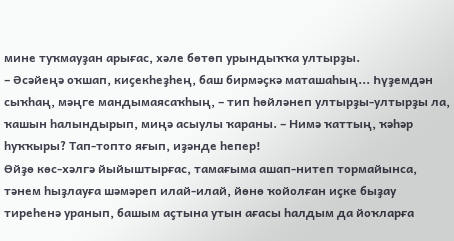мине туҡмауҙан арығас, хәле бөтөп урындыҡҡа ултырҙы.
– Әсәйеңә оҡшап, киҫекһеҙһең, баш бирмәҫкә маташаһың... Һүҙемдән сыҡһаң, мәңге мандымаясаҡһың, – тип һөйләнеп ултырҙы-ултырҙы ла, ҡашын һалындырып, миңә асыулы ҡараны. – Нимә ҡаттың, ҡәһәр һуҡҡыры? Тап-топто яғып, иҙәнде һепер!
Өйҙө көс-хәлгә йыйыштырғас, тамағыма ашап-нитеп тормайынса, тәнем һыҙлауға шәмәреп илай-илай, йөнө ҡойолған иҫке быҙау тиреһенә уранып, башым аҫтына утын ағасы һалдым да йоҡларға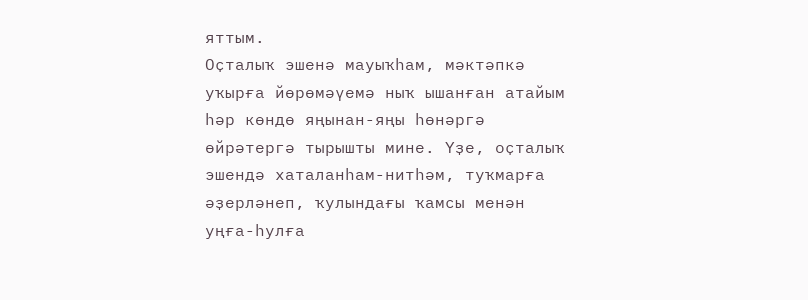яттым.
Оҫталыҡ эшенә мауыҡһам, мәктәпкә уҡырға йөрөмәүемә ныҡ ышанған атайым һәр көндө яңынан-яңы һөнәргә өйрәтергә тырышты мине. Үҙе, оҫталыҡ эшендә хаталанһам-нитһәм, туҡмарға әҙерләнеп, ҡулындағы ҡамсы менән уңға-һулға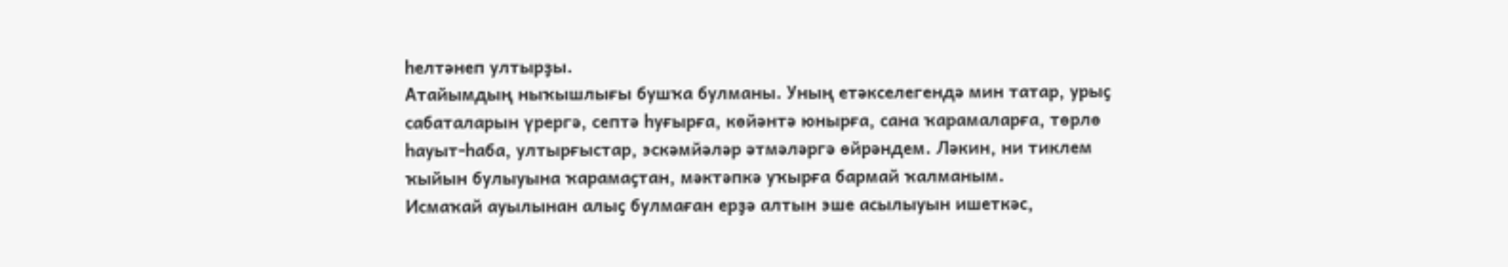һелтәнеп ултырҙы.
Атайымдың ныҡышлығы бушҡа булманы. Уның етәкселегендә мин татар, урыҫ сабаталарын үрергә, септә һуғырға, көйәнтә юнырға, сана ҡарамаларға, төрлө һауыт-һаба, ултырғыстар, эскәмйәләр әтмәләргә өйрәндем. Ләкин, ни тиклем ҡыйын булыуына ҡарамаҫтан, мәктәпкә уҡырға бармай ҡалманым.
Исмаҡай ауылынан алыҫ булмаған ерҙә алтын эше асылыуын ишеткәс,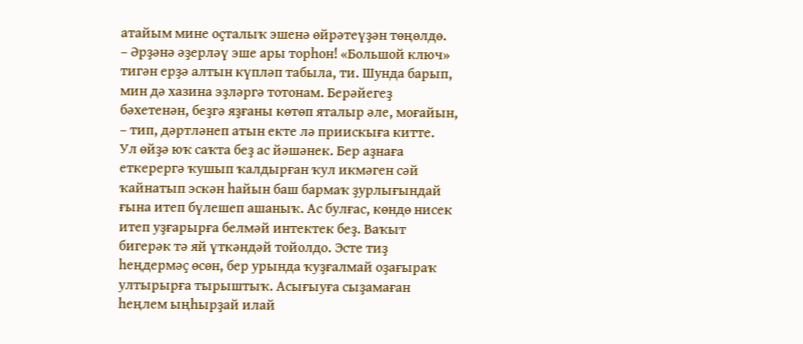атайым мине оҫталыҡ эшенә өйрәтеүҙән төңөлдө.
– Әрҙәнә әҙерләү эше ары торһон! «Большой ключ» тигән ерҙә алтын күпләп табыла, ти. Шунда барып, мин дә хазина эҙләргә тотонам. Берәйегеҙ бәхетенән, беҙгә яҙғаны көтөп яталыр әле, моғайын, – тип, дәртләнеп атын екте лә приискыға китте.
Ул өйҙә юҡ саҡта беҙ ас йәшәнек. Бер аҙнаға еткерергә ҡушып ҡалдырған ҡул икмәген сәй ҡайнатып эскән һайын баш бармаҡ ҙурлығындай ғына итеп бүлешеп ашаныҡ. Ас булғас, көндө нисек итеп уҙғарырға белмәй интектек беҙ. Ваҡыт бигерәк тә яй үткәндәй тойолдо. Эсте тиҙ һеңдермәҫ өсөн, бер урында ҡуҙғалмай оҙағыраҡ ултырырға тырыштыҡ. Асығыуға сыҙамаған һеңлем ыңһырҙай илай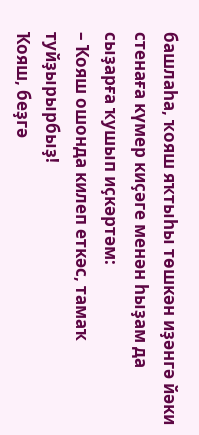башлаһа, ҡояш яҡтыһы төшкән иҙәнгә йәки стенаға күмер киҫәге менән һыҙам да сыҙарға ҡушып иҫкәртәм:
– Ҡояш ошонда килеп еткәс, тамаҡ туйҙырырбыҙ!
Ҡояш, беҙгә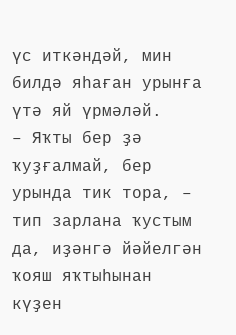үс иткәндәй, мин билдә яһаған урынға үтә яй үрмәләй.
– Яҡты бер ҙә ҡуҙғалмай, бер урында тик тора, – тип зарлана ҡустым да, иҙәнгә йәйелгән ҡояш яҡтыһынан күҙен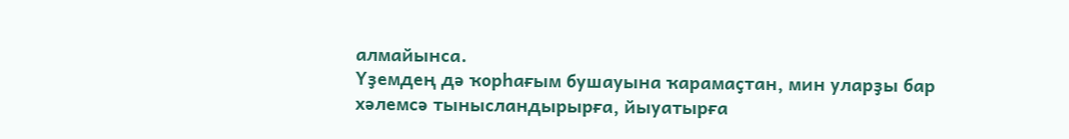алмайынса.
Үҙемдең дә ҡорһағым бушауына ҡарамаҫтан, мин уларҙы бар хәлемсә тынысландырырға, йыуатырға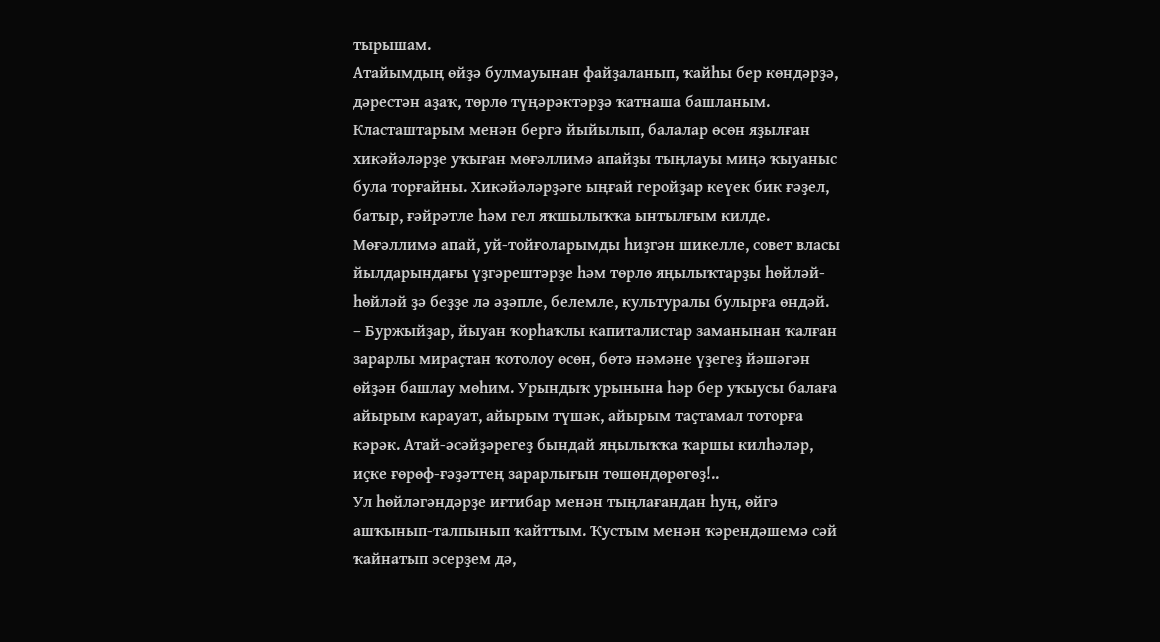тырышам.
Атайымдың өйҙә булмауынан файҙаланып, ҡайһы бер көндәрҙә, дәрестән аҙаҡ, төрлө түңәрәктәрҙә ҡатнаша башланым. Класташтарым менән бергә йыйылып, балалар өсөн яҙылған хикәйәләрҙе уҡыған мөғәллимә апайҙы тыңлауы миңә ҡыуаныс була торғайны. Хикәйәләрҙәге ыңғай геройҙар кеүек бик ғәҙел, батыр, ғәйрәтле һәм гел яҡшылыҡҡа ынтылғым килде.
Мөғәллимә апай, уй-тойғоларымды һиҙгән шикелле, совет власы йылдарындағы үҙгәрештәрҙе һәм төрлө яңылыҡтарҙы һөйләй-һөйләй ҙә беҙҙе лә әҙәпле, белемле, культуралы булырға өндәй.
– Буржыйҙар, йыуан ҡорһаҡлы капиталистар заманынан ҡалған зарарлы мираҫтан ҡотолоу өсөн, бөтә нәмәне үҙегеҙ йәшәгән өйҙән башлау мөһим. Урындыҡ урынына һәр бер уҡыусы балаға айырым карауат, айырым түшәк, айырым таҫтамал тоторға кәрәк. Атай-әсәйҙәрегеҙ бындай яңылыҡҡа ҡаршы килһәләр, иҫке ғөрөф-ғәҙәттең зарарлығын төшөндөрөгөҙ!..
Ул һөйләгәндәрҙе иғтибар менән тыңлағандан һуң, өйгә ашҡынып-талпынып ҡайттым. Ҡустым менән ҡәрендәшемә сәй ҡайнатып эсерҙем дә,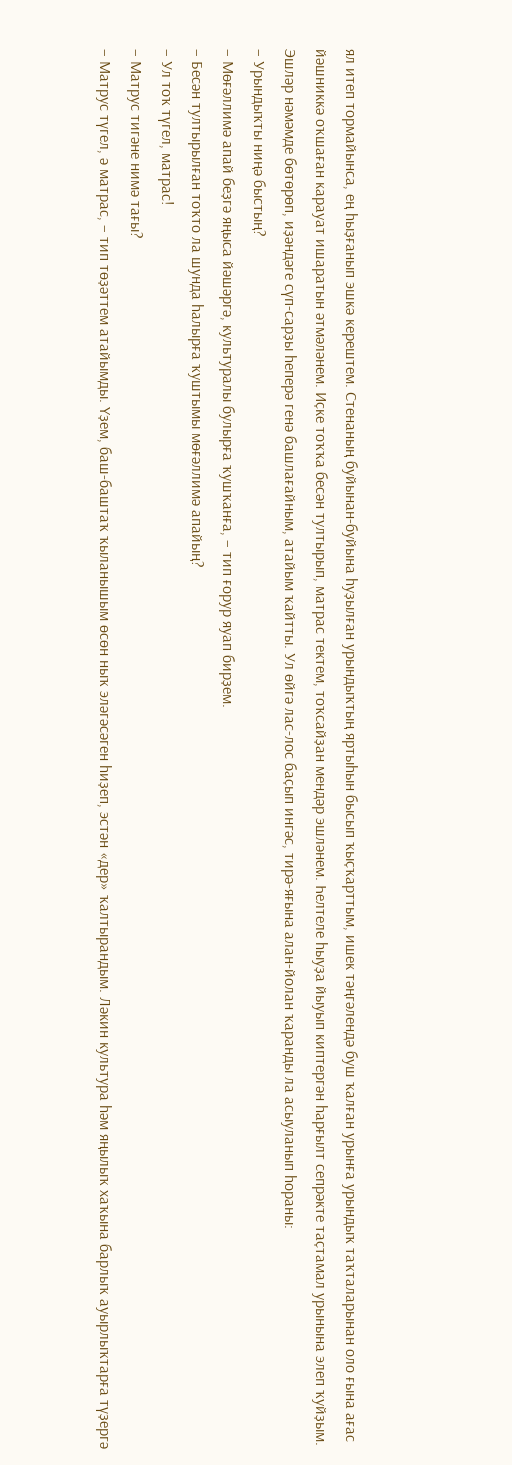ял итеп тормайынса, ең һыҙғанып эшкә керештем. Стенаның буйынан-буйына һуҙылған урындыҡтың яртыһын бысып ҡыҫҡарттым, ишек тәңгәлендә буш ҡалған урынға урындыҡ таҡталарынан оло ғына ағас йәшниккә оҡшаған карауат ишаратын әтмәләнем. Иҫке тоҡҡа бесән тултырып, матрас тектем, тоҡсайҙан мендәр эшләнем. Һелтеле һыуҙа йыуып киптергән һарғылт сепрәкте таҫтамал урынына элеп ҡуйҙым.
Эшләр нәмәмде бөтөрөп, иҙәндәге сүп-сарҙы һеперә генә башлағайным, атайым ҡайтты. Ул өйгә лас-лос баҫып ингәс, тирә-яғына алан-йолан ҡаранды ла асыуланып һораны:
– Урындыҡты ниңә быстың?
– Мөғәллимә апай беҙгә яңыса йәшәргә, культуралы булырға ҡушҡанға, – тип ғорур яуап бирҙем.
– Бесән тултырылған тоҡто ла шунда һалырға ҡуштымы мөғәллимә апайың?
– Ул тоҡ түгел, матрас!
– Матрус тигәне нимә тағы?
– Матрус түгел, ә матрас, – тип төҙәттем атайымды. Үҙем, баш-баштаҡ ҡыланышым өсөн ныҡ эләгәсәген һиҙеп, эстән «дер» ҡалтырандым. Ләкин культура һәм яңылыҡ хаҡына барлыҡ ауырлыҡтарға түҙергә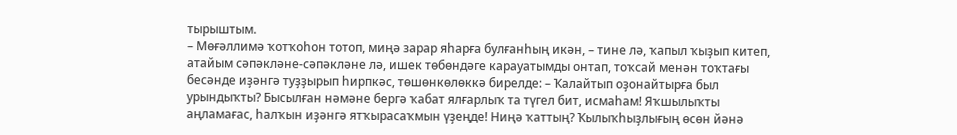тырыштым.
– Мөғәллимә ҡотҡоһон тотоп, миңә зарар яһарға булғанһың икән, – тине лә, ҡапыл ҡыҙып китеп, атайым сәпәкләне-сәпәкләне лә, ишек төбөндәге карауатымды онтап, тоҡсай менән тоҡтағы бесәнде иҙәнгә туҙҙырып һирпкәс, төшөнкөлөккә бирелде: – Ҡалайтып оҙонайтырға был урындыҡты? Бысылған нәмәне бергә ҡабат ялғарлыҡ та түгел бит, исмаһам! Яҡшылыҡты аңламағас, һалҡын иҙәнгә ятҡырасаҡмын үҙеңде! Ниңә ҡаттың? Ҡылыҡһыҙлығың өсөн йәнә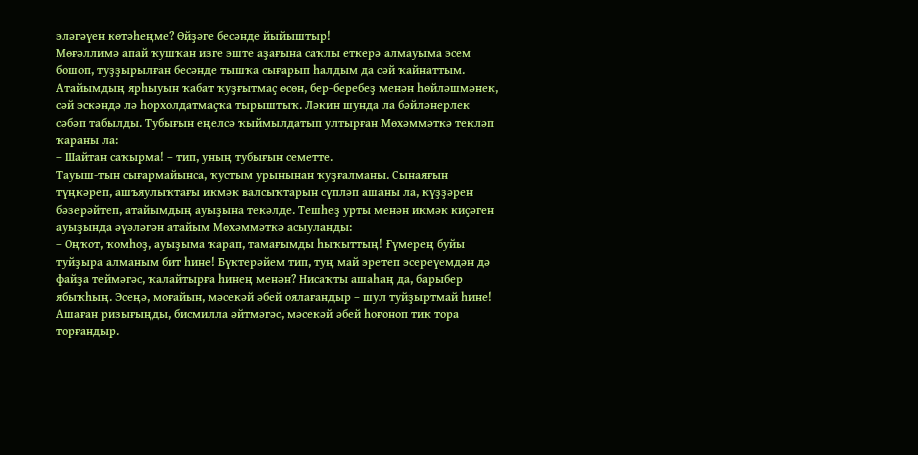эләгәүен көтәһеңме? Өйҙәге бесәнде йыйыштыр!
Мөғәллимә апай ҡушҡан изге эште аҙағына саҡлы еткерә алмауыма эсем бошоп, туҙҙырылған бесәнде тышҡа сығарып һалдым да сәй ҡайнаттым. Атайымдың ярһыуын ҡабат ҡуҙғытмаҫ өсөн, бер-беребеҙ менән һөйләшмәнек, сәй эскәндә лә һорхолдатмаҫҡа тырыштыҡ. Ләкин шунда ла бәйләнерлек сәбәп табылды. Тубығын еңелсә ҡыймылдатып ултырған Мөхәммәткә текләп ҡараны ла:
– Шайтан саҡырма! – тип, уның тубығын семетте.
Тауыш-тын сығармайынса, ҡустым урынынан ҡуҙғалманы. Сынаяғын түңкәреп, ашъяулыҡтағы икмәк валсыҡтарын сүпләп ашаны ла, күҙҙәрен бәзерәйтеп, атайымдың ауыҙына текәлде. Тешһеҙ урты менән икмәк киҫәген ауыҙында әүәләгән атайым Мөхәммәткә асыуланды:
– Оңҡот, ҡомһоҙ, ауыҙыма ҡарап, тамағымды һыҡыттың! Ғүмерең буйы туйҙыра алманым бит һине! Бүктерәйем тип, туң май эретеп эсереүемдән дә файҙа теймәгәс, ҡалайтырға һинең менән? Нисаҡты ашаһаң да, барыбер ябыҡһың. Эсеңә, моғайын, мәсекәй әбей оялағандыр – шул туйҙыртмай һине! Ашаған ризығыңды, бисмилла әйтмәгәс, мәсекәй әбей һоғоноп тик тора торғандыр.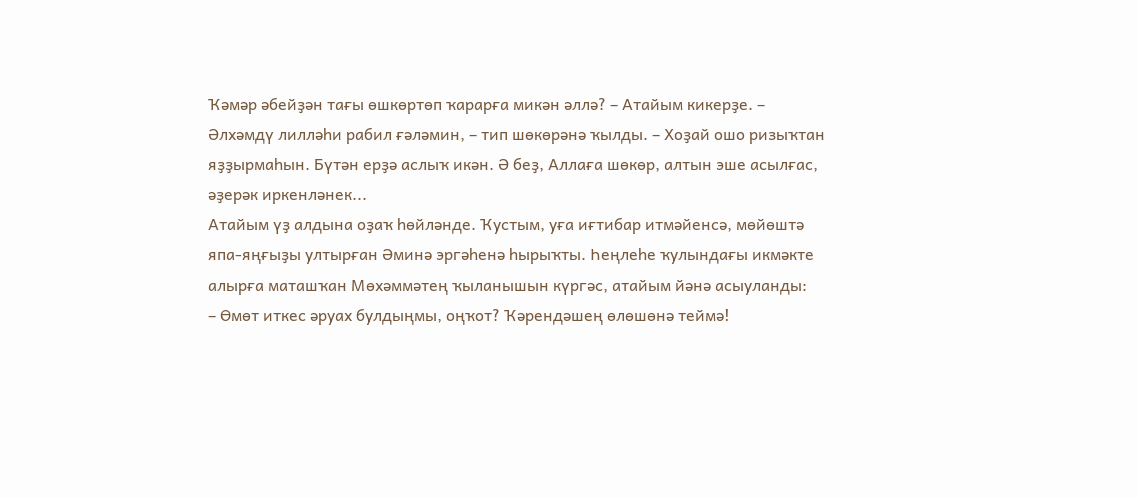Ҡәмәр әбейҙән тағы өшкөртөп ҡарарға микән әллә? – Атайым кикерҙе. – Әлхәмдү лилләһи рабил ғәләмин, – тип шөкөрәнә ҡылды. – Хоҙай ошо ризыҡтан яҙҙырмаһын. Бүтән ерҙә аслыҡ икән. Ә беҙ, Аллаға шөкөр, алтын эше асылғас, әҙерәк иркенләнек...
Атайым үҙ алдына оҙаҡ һөйләнде. Ҡустым, уға иғтибар итмәйенсә, мөйөштә япа-яңғыҙы ултырған Әминә эргәһенә һырыҡты. Һеңлеһе ҡулындағы икмәкте алырға маташҡан Мөхәммәтең ҡыланышын күргәс, атайым йәнә асыуланды:
– Өмөт иткес әруах булдыңмы, оңҡот? Ҡәрендәшең өлөшөнә теймә!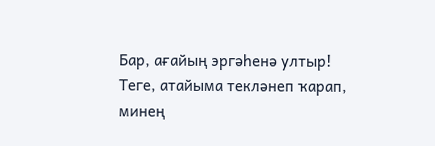Бар, ағайың эргәһенә ултыр!
Теге, атайыма текләнеп ҡарап, минең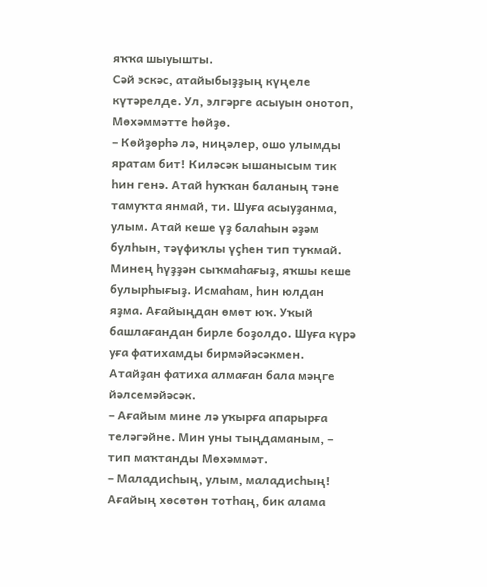яҡҡа шыуышты.
Сәй эскәс, атайыбыҙҙың күңеле күтәрелде. Ул, элгәрге асыуын онотоп, Мөхәммәтте һөйҙө.
– Көйҙөрһә лә, ниңәлер, ошо улымды яратам бит! Киләсәк ышанысым тик һин генә. Атай һуҡҡан баланың тәне тамуҡта янмай, ти. Шуға асыуҙанма, улым. Атай кеше үҙ балаһын әҙәм булһын, тәүфиҡлы үҫһен тип туҡмай. Минең һүҙҙән сыҡмаһағыҙ, яҡшы кеше булырһығыҙ. Исмаһам, һин юлдан яҙма. Ағайыңдан өмөт юҡ. Уҡый башлағандан бирле боҙолдо. Шуға күрә уға фатихамды бирмәйәсәкмен. Атайҙан фатиха алмаған бала мәңге йәлсемәйәсәк.
– Ағайым мине лә уҡырға апарырға теләгәйне. Мин уны тыңдаманым, – тип маҡтанды Мөхәммәт.
– Маладисһың, улым, маладисһың! Ағайың хөсөтөн тотһаң, бик алама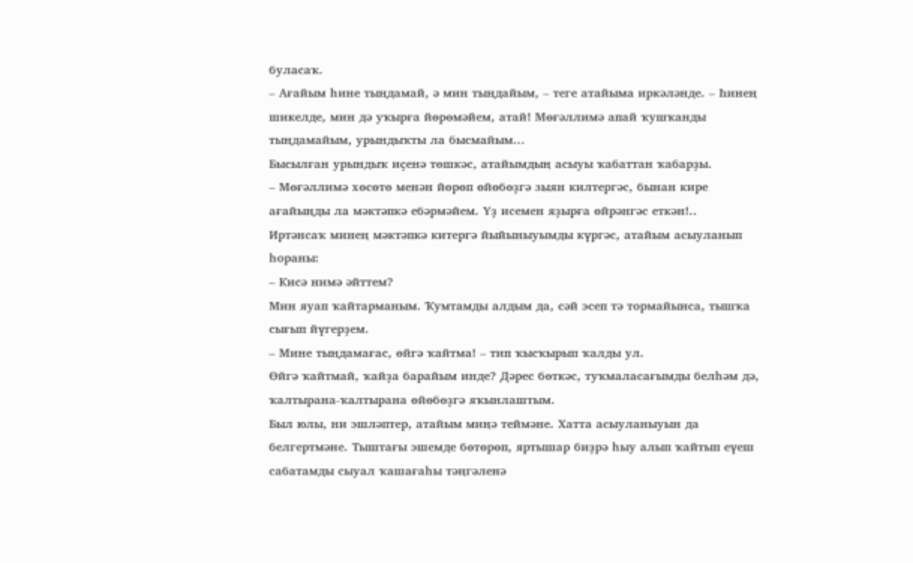буласаҡ.
– Ағайым һине тыңдамай, ә мин тыңдайым, – теге атайыма иркәләнде. – Һинең шикелде, мин дә уҡырға йөрөмәйем, атай! Мөғәллимә апай ҡушҡанды тыңдамайым, урындыҡты ла бысмайым...
Бысылған урындыҡ иҫенә төшкәс, атайымдың асыуы ҡабаттан ҡабарҙы.
– Мөғәллимә хөсөтө менән йөрөп өйөбөҙгә зыян килтергәс, бынан кире ағайыңды ла мәктәпкә ебәрмәйем. Үҙ исемен яҙырға өйрәнгәс еткән!..
Иртәнсаҡ минең мәктәпкә китергә йыйыныуымды күргәс, атайым асыуланып һораны:
– Кисә нимә әйттем?
Мин яуап ҡайтарманым. Ҡумтамды алдым да, сәй эсеп тә тормайынса, тышҡа сығып йүгерҙем.
– Мине тыңдамағас, өйгә ҡайтма! – тип ҡысҡырып ҡалды ул.
Өйгә ҡайтмай, ҡайҙа барайым инде? Дәрес бөткәс, туҡмаласағымды белһәм дә, ҡалтырана-ҡалтырана өйөбөҙгә яҡынлаштым.
Был юлы, ни эшләптер, атайым миңә теймәне. Хатта асыуланыуын да белгертмәне. Тыштағы эшемде бөтөрөп, яртышар биҙрә һыу алып ҡайтып еүеш сабатамды сыуал ҡашағаһы тәңгәленә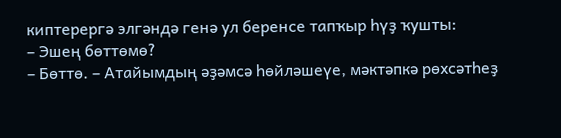киптерергә элгәндә генә ул беренсе тапҡыр һүҙ ҡушты:
– Эшең бөттөмө?
– Бөттө. – Атайымдың әҙәмсә һөйләшеүе, мәктәпкә рөхсәтһеҙ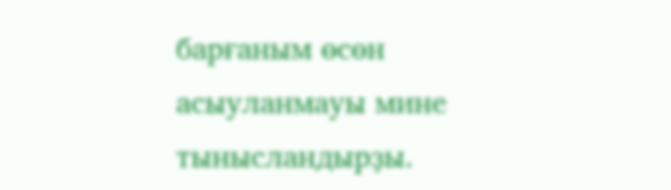барғаным өсөн асыуланмауы мине тынысландырҙы.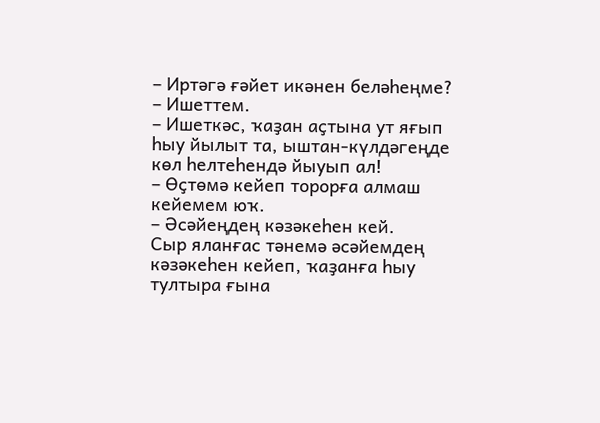– Иртәгә ғәйет икәнен беләһеңме?
– Ишеттем.
– Ишеткәс, ҡаҙан аҫтына ут яғып һыу йылыт та, ыштан-күлдәгеңде көл һелтеһендә йыуып ал!
– Өҫтөмә кейеп торорға алмаш кейемем юҡ.
– Әсәйеңдең кәзәкеһен кей.
Сыр яланғас тәнемә әсәйемдең кәзәкеһен кейеп, ҡаҙанға һыу тултыра ғына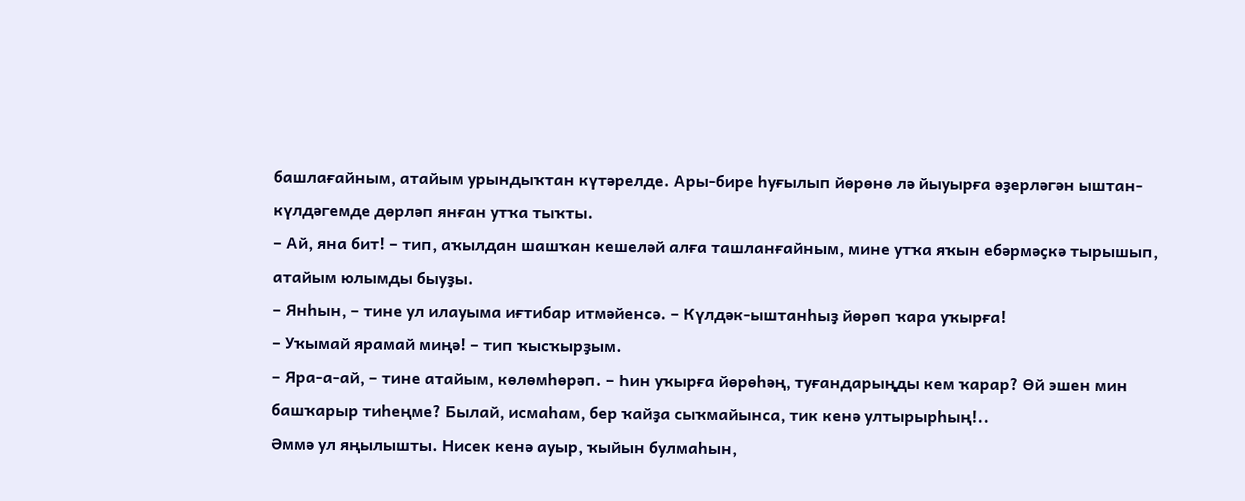башлағайным, атайым урындыҡтан күтәрелде. Ары-бире һуғылып йөрөнө лә йыуырға әҙерләгән ыштан-күлдәгемде дөрләп янған утҡа тыҡты.
– Ай, яна бит! – тип, аҡылдан шашҡан кешеләй алға ташланғайным, мине утҡа яҡын ебәрмәҫкә тырышып, атайым юлымды быуҙы.
– Янһын, – тине ул илауыма иғтибар итмәйенсә. – Күлдәк-ыштанһыҙ йөрөп ҡара уҡырға!
– Уҡымай ярамай миңә! – тип ҡысҡырҙым.
– Яра-а-ай, – тине атайым, көлөмһөрәп. – Һин уҡырға йөрөһәң, туғандарыңды кем ҡарар? Өй эшен мин башҡарыр тиһеңме? Былай, исмаһам, бер ҡайҙа сыҡмайынса, тик кенә ултырырһың!..
Әммә ул яңылышты. Нисек кенә ауыр, ҡыйын булмаһын,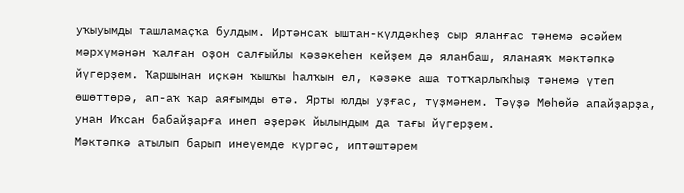уҡыуымды ташламаҫҡа булдым. Иртәнсаҡ ыштан-күлдәкһеҙ сыр яланғас тәнемә әсәйем мәрхүмәнән ҡалған оҙон салғыйлы кәзәкеһен кейҙем дә яланбаш, яланаяҡ мәктәпкә йүгерҙем. Ҡаршынан иҫкән ҡышҡы һалҡын ел, кәзәке аша тотҡарлыҡһыҙ тәнемә үтеп өшөттөрә, ап-аҡ ҡар аяғымды өтә. Ярты юлды уҙғас, түҙмәнем. Тәүҙә Мөһөйә апайҙарҙа, унан Иҡсан бабайҙарға инеп әҙерәк йылындым да тағы йүгерҙем.
Мәктәпкә атылып барып инеүемде күргәс, иптәштәрем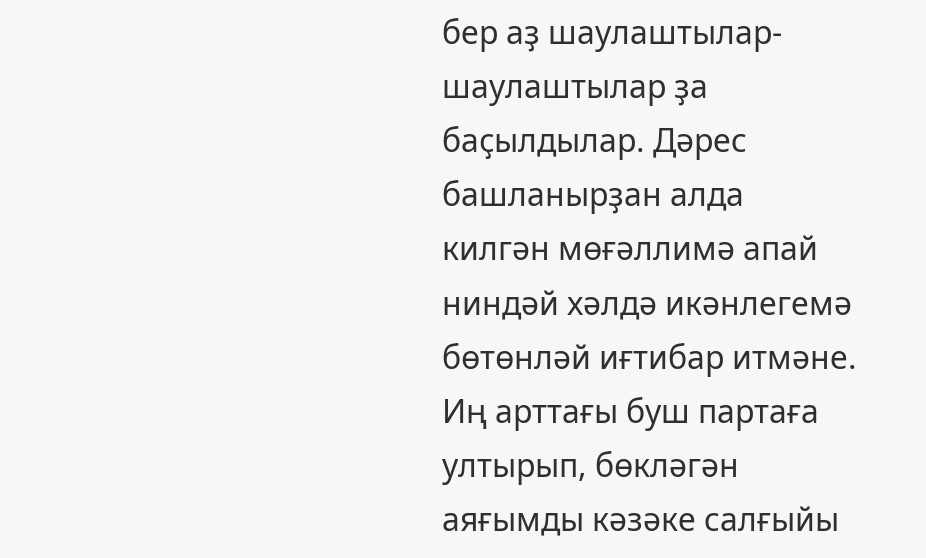бер аҙ шаулаштылар-шаулаштылар ҙа баҫылдылар. Дәрес башланырҙан алда килгән мөғәллимә апай ниндәй хәлдә икәнлегемә бөтөнләй иғтибар итмәне. Иң арттағы буш партаға ултырып, бөкләгән аяғымды кәзәке салғыйы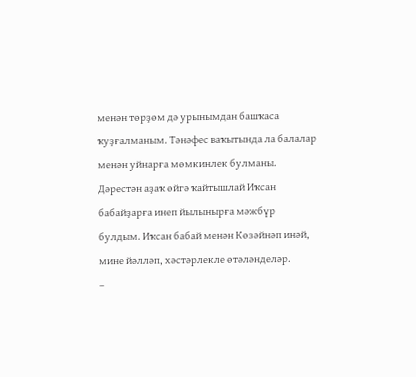менән төрҙөм дә урынымдан башҡаса ҡуҙғалманым. Тәнәфес ваҡытында ла балалар менән уйнарға мөмкинлек булманы.
Дәрестән аҙаҡ өйгә ҡайтышлай Иҡсан бабайҙарға инеп йылынырға мәжбүр булдым. Иҡсан бабай менән Көзәйнәп инәй, мине йәлләп, хәстәрлекле өтәләнделәр.
–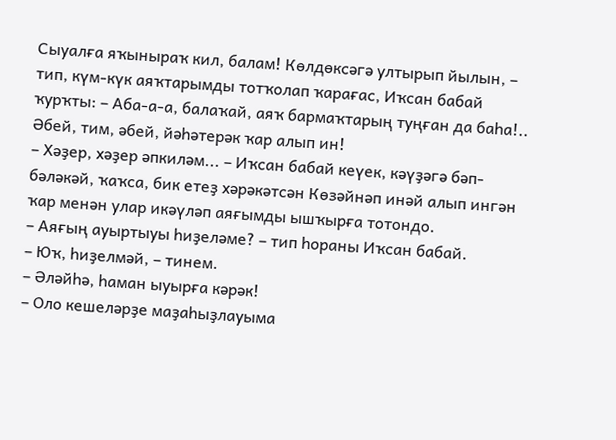Сыуалға яҡыныраҡ кил, балам! Көлдөксәгә ултырып йылын, – тип, күм-күк аяҡтарымды тотҡолап ҡарағас, Иҡсан бабай ҡурҡты: – Аба-а-а, балаҡай, аяҡ бармаҡтарың туңған да баһа!.. Әбей, тим, әбей, йәһәтерәк ҡар алып ин!
– Хәҙер, хәҙер әпкиләм... – Иҡсан бабай кеүек, кәүҙәгә бәп-бәләкәй, ҡаҡса, бик етеҙ хәрәкәтсән Көзәйнәп инәй алып ингән ҡар менән улар икәүләп аяғымды ышҡырға тотондо.
– Аяғың ауыртыуы һиҙеләме? – тип һораны Иҡсан бабай.
– Юҡ, һиҙелмәй, – тинем.
– Әләйһә, һаман ыуырға кәрәк!
– Оло кешеләрҙе маҙаһыҙлауыма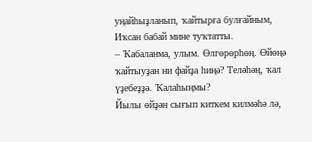уңайһыҙланып, ҡайтырға булғайным, Иҡсан бабай мине туҡтатты.
– Ҡабаланма, улым. Өлгөрөрһөң. Өйөңә ҡайтыуҙан ни файҙа һиңә? Теләһәң, ҡал үҙебеҙҙә. Ҡалаһыңмы?
Йылы өйҙән сығып киткем килмәһә лә,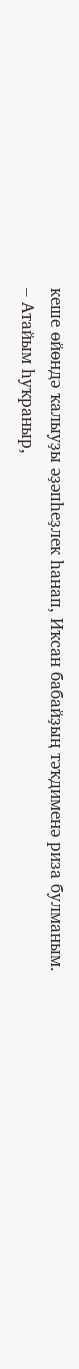кеше өйөндә ҡалыуҙы әҙәпһеҙлек һанап, Иҡсан бабайҙың тәҡдименә риза булманым.
– Атайым һуҡраныр,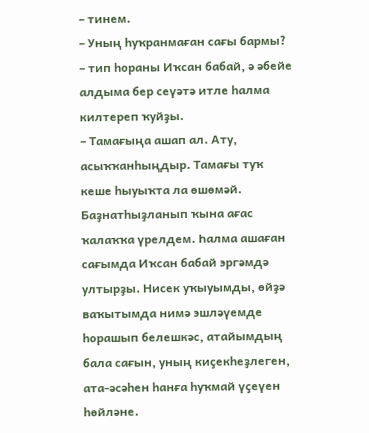– тинем.
– Уның һуҡранмаған сағы бармы? – тип һораны Иҡсан бабай, ә әбейе алдыма бер сеүәтә итле һалма килтереп ҡуйҙы.
– Тамағыңа ашап ал. Ату, асыҡҡанһыңдыр. Тамағы туҡ кеше һыуыҡта ла өшөмәй.
Баҙнатһыҙланып ҡына ағас ҡалаҡҡа үрелдем. Һалма ашаған сағымда Иҡсан бабай эргәмдә ултырҙы. Нисек уҡыуымды, өйҙә ваҡытымда нимә эшләүемде һорашып белешкәс, атайымдың бала сағын, уның киҫекһеҙлеген, ата-әсәһен һанға һуҡмай үҫеүен һөйләне.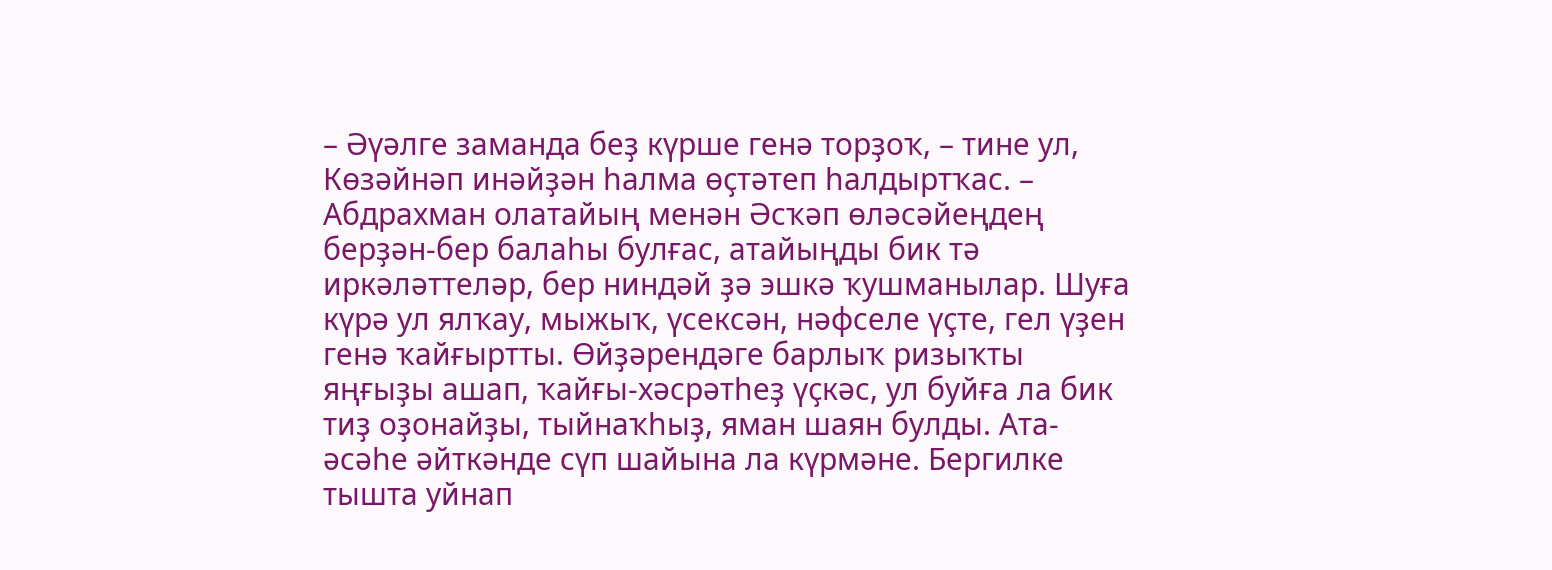– Әүәлге заманда беҙ күрше генә торҙоҡ, – тине ул, Көзәйнәп инәйҙән һалма өҫтәтеп һалдыртҡас. – Абдрахман олатайың менән Әсҡәп өләсәйеңдең берҙән-бер балаһы булғас, атайыңды бик тә иркәләттеләр, бер ниндәй ҙә эшкә ҡушманылар. Шуға күрә ул ялҡау, мыжыҡ, үсексән, нәфселе үҫте, гел үҙен генә ҡайғыртты. Өйҙәрендәге барлыҡ ризыҡты яңғыҙы ашап, ҡайғы-хәсрәтһеҙ үҫкәс, ул буйға ла бик тиҙ оҙонайҙы, тыйнаҡһыҙ, яман шаян булды. Ата-әсәһе әйткәнде сүп шайына ла күрмәне. Бергилке тышта уйнап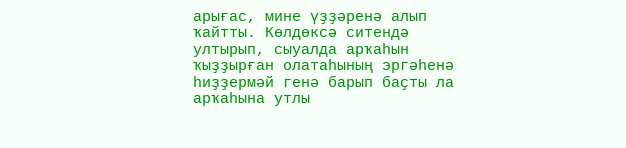арығас, мине үҙҙәренә алып ҡайтты. Көлдөксә ситендә ултырып, сыуалда арҡаһын ҡыҙҙырған олатаһының эргәһенә һиҙҙермәй генә барып баҫты ла арҡаһына утлы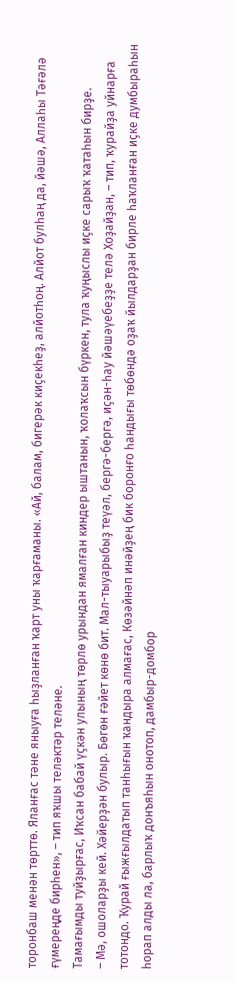торонбаш менән төрттө. Яланғас тәне яныуға һыҙланған ҡарт уны ҡарғаманы. «Ай, балам, бигерәк киҫекһеҙ, алйотһоң. Алйот булһаң да, йәшә, Аллаһы Тәғәлә ғүмереңде бирһен», – тип яҡшы теләктәр теләне.
Тамағымды туйҙырғас, Иҡсан бабай үҫкән улының төрлө урындан ямалған киндер ыштанын, ҡолаҡсын бүркен, тула ҡуңыслы иҫке сарыҡ ҡатаһын бирҙе.
– Мә, ошоларҙы кей. Хәйерҙән булыр. Бөгөн ғәйет көнө бит. Мал-тыуарыбыҙ теүәл, бергә-бергә, иҫән-һау йәшәүебеҙҙе телә Хоҙайҙан, – тип, ҡурайҙа уйнарға тотондо. Ҡурай ғыжғылдатып танһығын ҡандыра алмағас, Көзәйнәп инәйҙең бик боронғо һандығы төбөндә оҙаҡ йылдарҙан бирле һаҡланған иҫке думбыраһын һорап алды ла, барлыҡ донъяһын онотоп, дамбыр-домбор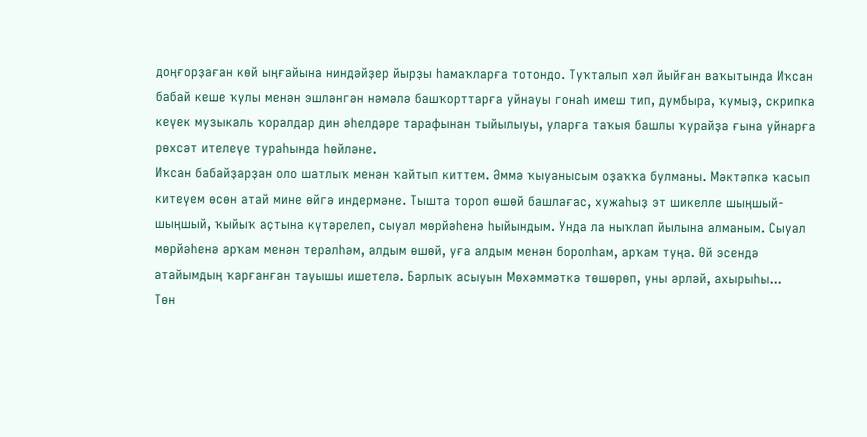доңғорҙаған көй ыңғайына ниндәйҙер йырҙы һамаҡларға тотондо. Туҡталып хәл йыйған ваҡытында Иҡсан бабай кеше ҡулы менән эшләнгән нәмәлә башҡорттарға уйнауы гонаһ имеш тип, думбыра, ҡумыҙ, скрипка кеүек музыкаль ҡоралдар дин әһелдәре тарафынан тыйылыуы, уларға таҡыя башлы ҡурайҙа ғына уйнарға рөхсәт ителеүе тураһында һөйләне.
Иҡсан бабайҙарҙан оло шатлыҡ менән ҡайтып киттем. Әммә ҡыуанысым оҙаҡҡа булманы. Мәктәпкә ҡасып китеүем өсөн атай мине өйгә индермәне. Тышта тороп өшөй башлағас, хужаһыҙ эт шикелле шыңшый-шыңшый, ҡыйыҡ аҫтына күтәрелеп, сыуал мөрйәһенә һыйындым. Унда ла ныҡлап йылына алманым. Сыуал мөрйәһенә арҡам менән терәлһәм, алдым өшөй, уға алдым менән боролһам, арҡам туңа. Өй эсендә атайымдың ҡарғанған тауышы ишетелә. Барлыҡ асыуын Мөхәммәткә төшөрөп, уны әрләй, ахырыһы...
Төн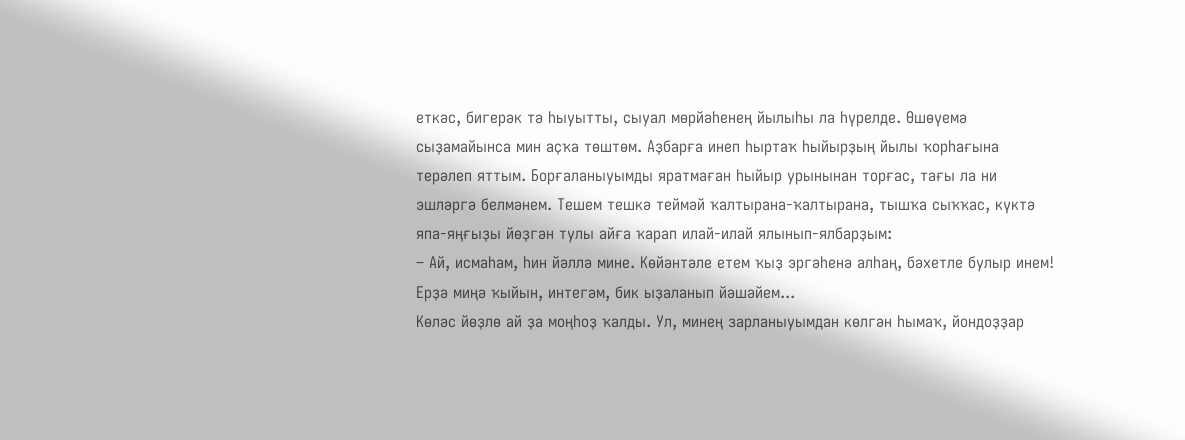еткәс, бигерәк тә һыуытты, сыуал мөрйәһенең йылыһы ла һүрелде. Өшөүемә сыҙамайынса мин аҫҡа төштөм. Аҙбарға инеп һыртаҡ һыйырҙың йылы ҡорһағына терәлеп яттым. Борғаланыуымды яратмаған һыйыр урынынан торғас, тағы ла ни эшләргә белмәнем. Тешем тешкә теймәй ҡалтырана-ҡалтырана, тышҡа сыҡҡас, күктә япа-яңғыҙы йөҙгән тулы айға ҡарап илай-илай ялынып-ялбарҙым:
– Ай, исмаһам, һин йәллә мине. Көйәнтәле етем ҡыҙ эргәһенә алһаң, бәхетле булыр инем! Ерҙә миңә ҡыйын, интегәм, бик ыҙаланып йәшәйем...
Көләс йөҙлө ай ҙа моңһоҙ ҡалды. Ул, минең зарланыуымдан көлгән һымаҡ, йондоҙҙар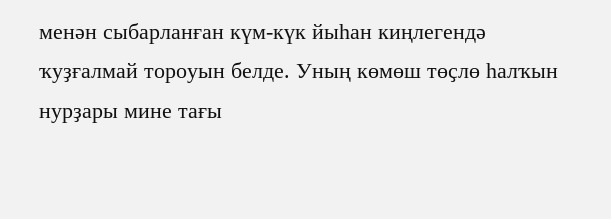менән сыбарланған күм-күк йыһан киңлегендә ҡуҙғалмай тороуын белде. Уның көмөш төҫлө һалҡын нурҙары мине тағы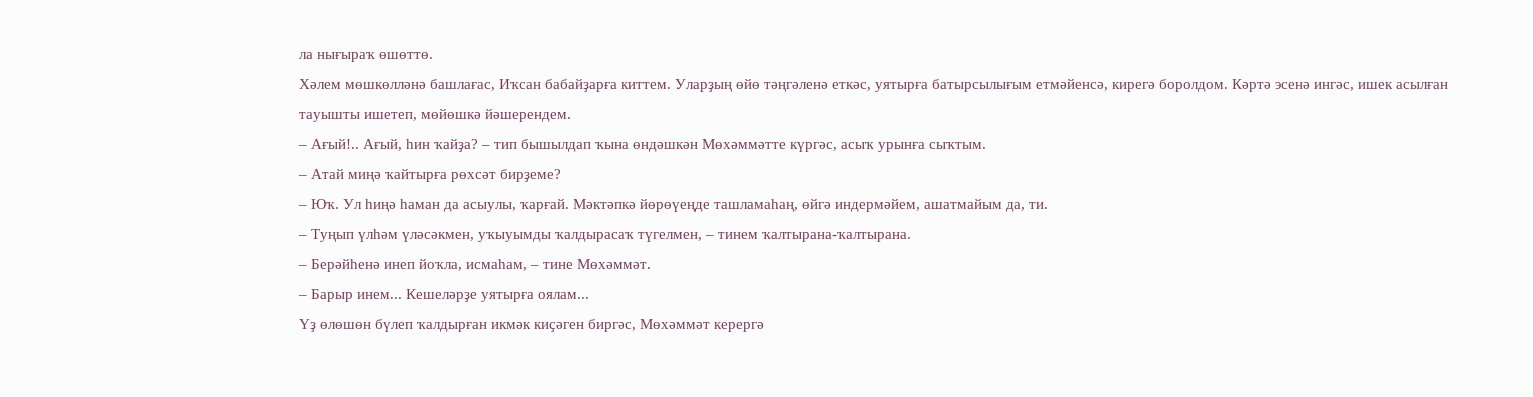ла нығыраҡ өшөттө.
Хәлем мөшкөлләнә башлағас, Иҡсан бабайҙарға киттем. Уларҙың өйө тәңгәленә еткәс, уятырға батырсылығым етмәйенсә, кирегә боролдом. Кәртә эсенә ингәс, ишек асылған тауышты ишетеп, мөйөшкә йәшерендем.
– Ағый!.. Ағый, һин ҡайҙа? – тип бышылдап ҡына өндәшкән Мөхәммәтте күргәс, асыҡ урынға сыҡтым.
– Атай миңә ҡайтырға рөхсәт бирҙеме?
– Юҡ. Ул һиңә һаман да асыулы, ҡарғай. Мәктәпкә йөрөүеңде ташламаһаң, өйгә индермәйем, ашатмайым да, ти.
– Туңып үлһәм үләсәкмен, уҡыуымды ҡалдырасаҡ түгелмен, – тинем ҡалтырана-ҡалтырана.
– Берәйһенә инеп йоҡла, исмаһам, – тине Мөхәммәт.
– Барыр инем... Кешеләрҙе уятырға оялам...
Үҙ өлөшөн бүлеп ҡалдырған икмәк киҫәген биргәс, Мөхәммәт керергә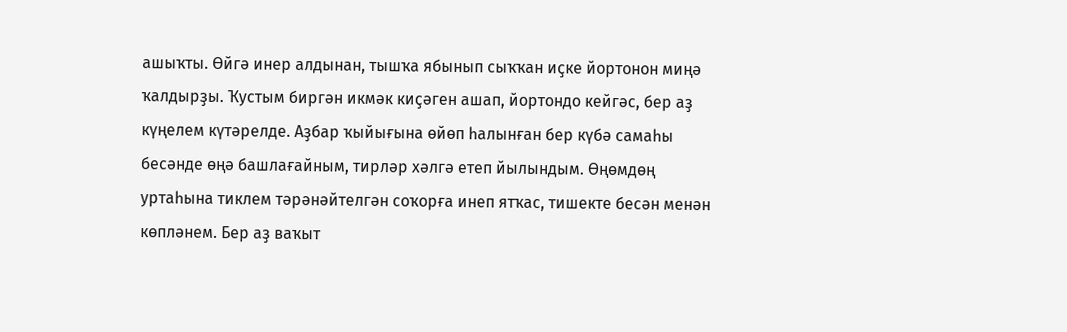ашыҡты. Өйгә инер алдынан, тышҡа ябынып сыҡҡан иҫке йортонон миңә ҡалдырҙы. Ҡустым биргән икмәк киҫәген ашап, йортондо кейгәс, бер аҙ күңелем күтәрелде. Аҙбар ҡыйығына өйөп һалынған бер күбә самаһы бесәнде өңә башлағайным, тирләр хәлгә етеп йылындым. Өңөмдөң уртаһына тиклем тәрәнәйтелгән соҡорға инеп ятҡас, тишекте бесән менән көпләнем. Бер аҙ ваҡыт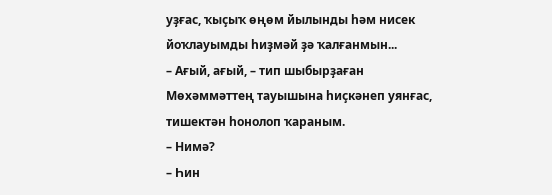уҙғас, ҡыҫыҡ өңөм йылынды һәм нисек йоҡлауымды һиҙмәй ҙә ҡалғанмын...
– Ағый, ағый, – тип шыбырҙаған Мөхәммәттең тауышына һиҫкәнеп уянғас, тишектән һонолоп ҡараным.
– Нимә?
– Һин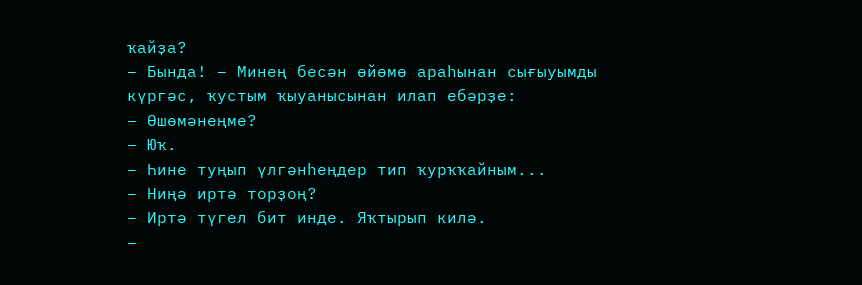ҡайҙа?
– Бында! – Минең бесән өйөмө араһынан сығыуымды күргәс, ҡустым ҡыуанысынан илап ебәрҙе:
– Өшөмәнеңме?
– Юҡ.
– Һине туңып үлгәнһеңдер тип ҡурҡҡайным...
– Ниңә иртә торҙоң?
– Иртә түгел бит инде. Яҡтырып килә.
–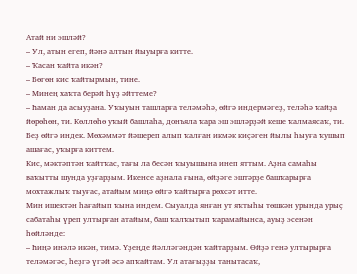Атай ни эшләй?
– Ул, атын егеп, йәнә алтын йыуырға китте.
– Ҡасан ҡайта икән?
– Бөгөн кис ҡайтырмын, тине.
– Минең хаҡта берәй һүҙ әйттеме?
– Һаман да асыуҙана. Уҡыуын ташларға теләмәһә, өйгә индермәгеҙ, теләһә ҡайҙа йөрөһөн, ти. Көллөһө уҡый башлаһа, донъяла ҡара эш эшләрҙәй кеше ҡалмаясаҡ, ти.
Беҙ өйгә индек. Мөхәммәт йәшереп алып ҡалған икмәк киҫәген йылы һыуға ҡушып ашағас, уҡырға киттем.
Кис, мәктәптән ҡайтҡас, тағы ла бесән ҡыуышына инеп яттым. Аҙна самаһы ваҡытты шунда уҙғарҙым. Икенсе аҙнала ғына, өйҙәге эштәрҙе башҡарырға мохтажлыҡ тыуғас, атайым миңә өйгә ҡайтырға рөхсәт итте.
Мин ишектән һағайып ҡына индем. Сыуалда янған ут яҡтыһы төшкән урында урыҫ сабатаһы үреп ултырған атайым, баш ҡалҡытып ҡарамайынса, ауыҙ эсенән һөйләнде:
– Һиңә инәлә икән, тимә. Үҙеңде йәлләгәндән ҡайтарҙым. Өйҙә генә ултырырға теләмәгәс, һеҙгә үгәй әсә апҡайтам. Ул атағыҙҙы танытасаҡ,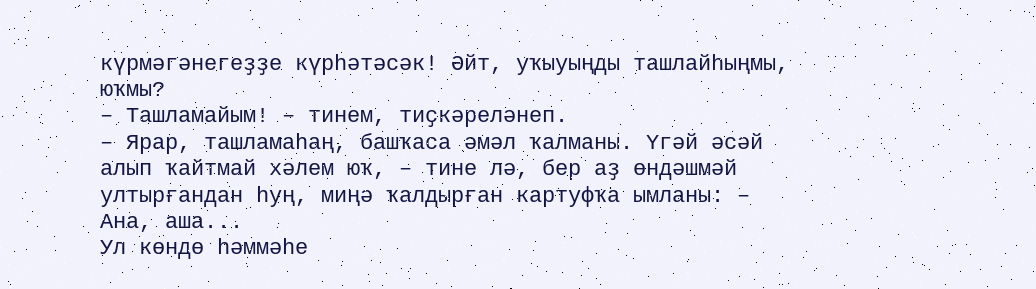күрмәгәнегеҙҙе күрһәтәсәк! Әйт, уҡыуыңды ташлайһыңмы, юҡмы?
– Ташламайым! – тинем, тиҫкәреләнеп.
– Ярар, ташламаһаң, башҡаса әмәл ҡалманы. Үгәй әсәй алып ҡайтмай хәлем юҡ, – тине лә, бер аҙ өндәшмәй ултырғандан һуң, миңә ҡалдырған картуфҡа ымланы: – Ана, аша...
Ул көндө һәммәһе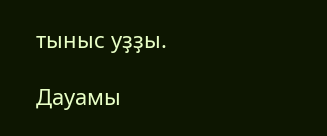тыныс уҙҙы.

Дауамы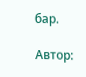бар.

Автор: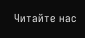Читайте нас